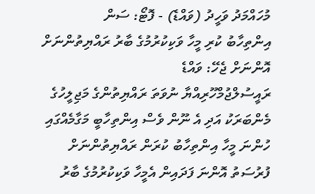މުހައްމަދު ވަހީދު (ވައްޑެ) - ފޮޓޯ: ސަން
އިންތިހާބު ކުރި މީހާ ވަކިކުރުމުގެ ބާރު ރައްޔިތުންނަށް އޮންނަށް ޖެހޭ: ވައްޑެ
ރައީސުލްޖުމްހޫރިއްޔާ ނުވަތަ ރައްޔިތުންގެ މަޖިލީހުގެ މެންބަރަކު އަދި އެ ނޫން ވެސް އިންތިހާބީ މަގާމެއްގައި ހުންނަ މީހާ އިންތިހާބު ކުރަން ރައްޔިތުންނަށް ފުރުސަތު އޮންނަ ފަދައިން އެމީހާ ވަކިކުރުމުގެ ބާރު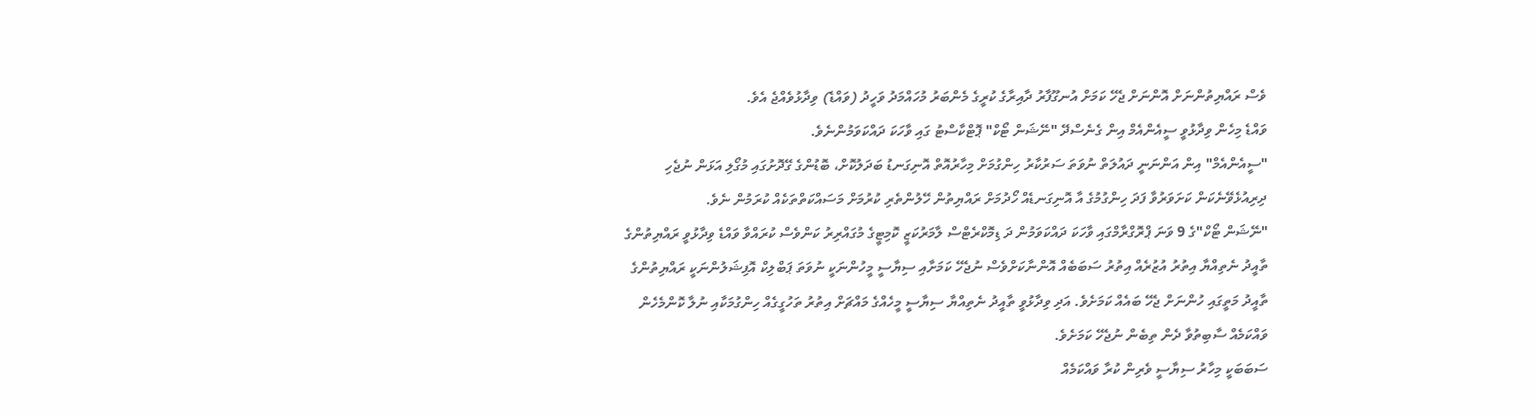ވެސް ރައްޔިތުންނަށް އޮންނަށް ޖެހޭ ކަމަށް އުނގޫފާރު ދާއިރާގެ ކުރީގެ މެންބަރު މުހައްމަދު ވަހީދު (ވައްޑެ) ވިދާޅުވެއްޖެ އެވެ.
ވައްޑެ މިހެން ވިދާޅުވީ ސީއެންއެމް އިން ގެނެސްދޭ "ނޭޝަން ޓޯކް" ޕޮޓްކާސްޓު ގައި ވާހަކަ ދައްކަވަމުންނެވެ.
"ސީއެންއެމް" އިން އަންނަނީ ދައުލަތް ނުވަތަ ސަރުކާރު ހިންގުމަށް މިހާރުއޮތް އޮނިގަނޑު ބަދަލުކޮށް، ބޮޑުންގެ ގޭދޮށުގައި މުގޯލި އަޅަން ނުޖެހި ދިރިއުޅެވޭނެކަން ކަށަވަރުވާ ފަދަ ހިންގުމުގެ އާ އޮނިގަނޑެއް ހޯދުމަށް ރައްޔިތުން ހޭލުންތެރި ކުރުމަށް މަސައްކަތްތަކެއް ކުރަމުން ނެވެ.
"ނޭޝަން ޓޯކް"ގެ 9 ވަނަ ޕްރޮގްރާމްގައި ވާހަކަ ދައްކަވަމުން ދަ ޑިމޮކްރެޓްސް ލާމަރުކަޒީ ކޮމިޓީގެ މުގައްރިރު ކަންވެސް ކުރައްވާ ވައްޑެ ވިދާޅުވީ ރައްޔިތުންގެ ތާއީދު ނެތިއްޔާ އިތުރު އުޒުރެއް އިތުރު ސަބަބެއް އޮންނާކަށްވެސް ނުޖެހޭ ކަމަށާއި ސިޔާސީ މީހުންނަކީ ނުވަތަ ޕަބްލިކް އޮފިޝަލުންނަކީ ރައްޔިތުންގެ ތާއީދު މަތީގައި ހުންނަށް ޖެހޭ ބައެއް ކަމަށެވެ. އަދި ވިދާޅުވީ ތާއީދު ނެތިއްޔާ ސިޔާސީ މީހެއްގެ މައްޗަށް އިތުރު ތަހުގީގެއް ހިންގުމަކާއި ނުލާ ކޮންމެހެން ވައްކަމެއް ސާބިތުވާ ދެން ތިބެން ނުޖެހޭ ކަމަށެވެ.
ސަބަބަކީ މިހާރު ސިޔާސީ ވެރިން ކުރާ ވައްކަމެއް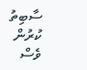ސާބިތު ކުރުން ވެސް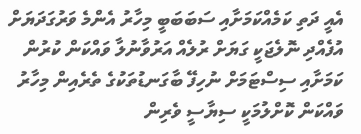އެއީ ދަތި ކަމެއްކަމަށާއި ސަބަބަބީ މިހާރު އެންމެ ވަރުގަދަޔަށް އުފެއްދި ނޮލެޖަކީ ގަޔަށް ރުލެއް އަރުވާނުލާ ވައްކަން ކުރުން ކަމަށާއި ސިސްޓަމަށް ނުހިފޭ ބާގަނޑުތަކުގެ ތެރެއިން މިހާރު ވައްކަން ކޮށްލުމަކީ ސިޔާސީ ވެރިން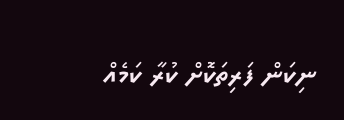ނިކަން ފަރިތަކޮށް ކުރާ ކަމެއް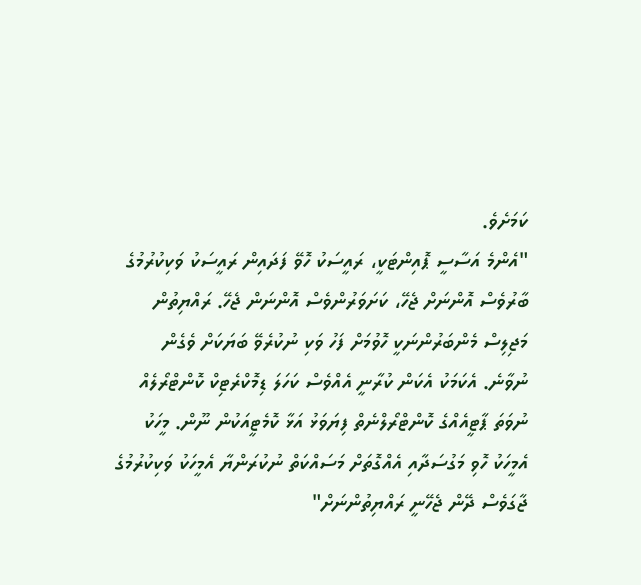ކަމަށެވެ.
"އެންމެ އަސާސީ ޕޮއިންޓަކީ، ރައީސަކު ހޮވޭ ފަދައިން ރައީސަކު ވަކިކުރުމުގެ ބާރުވެސް އޮންނަށް ޖެހޭ، ކަށަވަރުންވެސް އޮންނަން ޖެހޭ. ރައްޔިތުން މަޖިލިސް މެންބަރުންނަކީ ހޮވުމަށް ފަހު ވަކި ނުކުރެވޭ ބަޔަކަށް ވެގެން ނުވާނެ. އެކަމަކު އެކަން ކުރާނީ އެއްވެސް ކަހަލަ ޑިމޮކްރެޓިކް ކޮންޓްރޯލެއް ނުވަތަ ޕާޓީއެއްގެ ކޮންޓްރޯލްނެތް ފިޔަވަޅު އަޅާ ކޮމެޓީއަކުން ނޫން. މީހަކު އެމީހަކު ހޮވި މަގުސަދާއި އެއްގޮތަށް މަސައްކަތް ނުކުރަންޔާ އެމީހަކު ވަކިކުރުމުގެ ޖާގަވެސް ދޭން ޖެހޭނީ ރައްޔިތުންނަށް"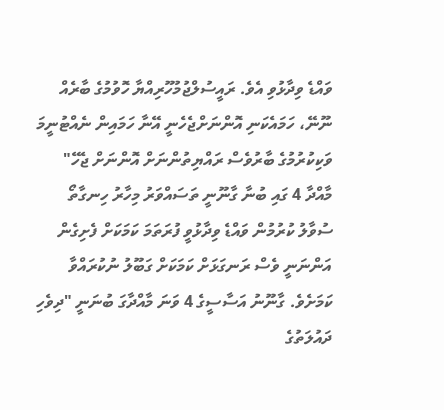ވައްޑެ ވިދާޅުވި އެވެ. ރައީސުލްޖުމުހޫރިއްޔާ ހޮވުމުގެ ބާރެއް ނޫނޭ، ހަމައެކަނި އޮންނަށްޖެހެނީ އޭނާ ހަމައިން ނެއްޓުނީމަ ވަކިކުރުމުގެ ބާރުވެސް ރައްޔިތުންނަށް އޮންނަށް ޖެހޭ"
މާއްދާ 4 ގައި ބުނާ ގާނޫނީ ތަސައްވަރު މިހާރު ހިނގާތޯ ސުވާލު ކުރުމުން ވައްޑެ ވިދާޅުވީ ފުރަތަމަ ކަމަކަށް ފެށިގެން އަންނަނީ ވެސް ރަނގަޅަށް ކަމަކަށް ގަބޫލު ނުކުރައްވާ ކަމަށެވެ. ގާނޫނު އަސާސީގެ 4 ވަނަ މާއްދާގަ ބުނަނީ "ދިވެހި ދައުލަތުގެ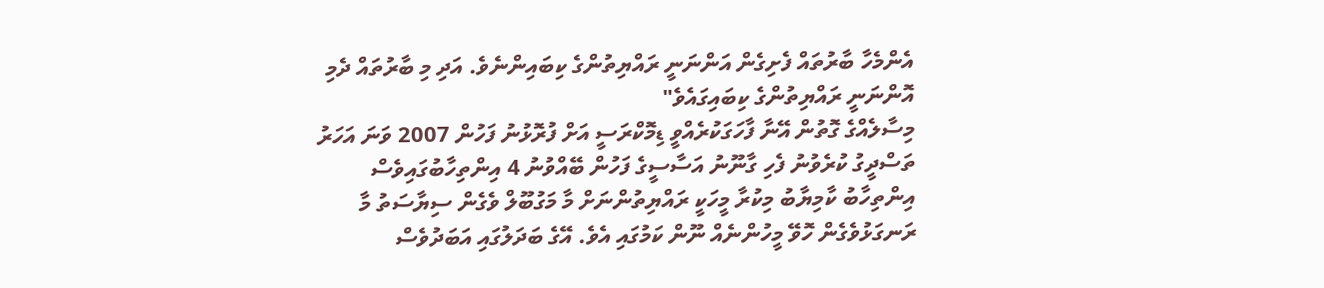އެންމެހާ ބާރުތައް ފެށިގެން އަންނަނީ ރައްޔިތުންގެ ކިބައިންނެވެ. އަދި މި ބާރުތައް ދެމި އޮންނަނީ ރައްޔިތުންގެ ކިބައިގައެވެ"
މިސާލެއްގެ ގޮތުން އޭނާ ފާހަގަކުރެއްވީ ޑިމޮކްރަސީ އަށް ފުރޮޅުނު ފަހުން 2007 ވަނަ އަހަރު ތަސްދީގު ކުރެވުނު ފެހި ގާނޫނު އަސާސީގެ ފަހުން ބޭއްވުނު 4 އިންތިހާބުގައިވެސް އިންތިހާބު ކާމިޔާބު މިކުރާ މީހަކީ ރައްޔިތުންނަށް މާ މަގުބޫލް ވެގެން ސިޔާސަތު މާ ރަނގަޅުވެގެން ހޮވޭ މީހުންނެއް ނޫން ކަމުގައި އެވެ. އޭގެ ބަދަލުގައި އަބަދުވެސް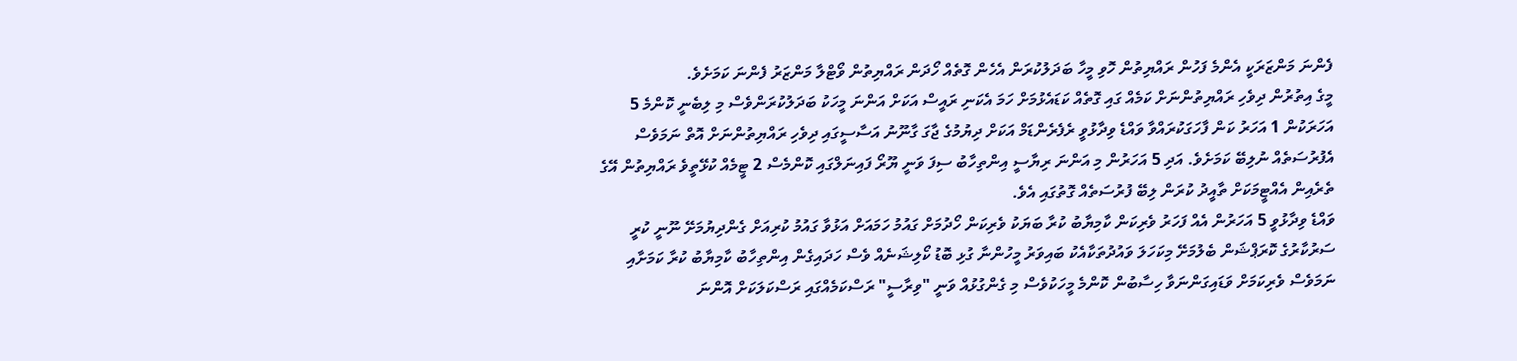ފެންނަ މަންޒަރަކީ އެންމެ ފަހުން ރައްޔިތުން ހޮވި މީހާ ބަދަލުކުރަން އެހެން ގޮތެއް ހޯދަން ރައްޔިތުން ވޯޓްލާ މަންޒަރު ފެންނަ ކަމަށެވެ.
މީގެ އިތުރުން ދިވެހި ރައްޔިތުންނަށް ކަމެއް ގައި ގޮތެއް ކަޑައެޅުމަށް ހަމަ އެކަނި ރައީސް އަކަށް އަންނަ މީހަކު ބަދަލުކުރަންވެސް މި ލިބެނީ ކޮންމެ 5 އަހަރަކުން 1 އަހަރު ކަން ފާހަގަކުރައްވާ ވައްޑެ ވިދާޅުވީ ރެފެރެންޑަމް އަކަށް ދިޔުމުގެ ޖާގަ ގާނޫނު އަސާސީގައި ދިވެހި ރައްޔިތުންނަށް އޮތް ނަމަވެސް އެފުރުސަތެއް ނުލިބޭ ކަމަށެވެ. އަދި 5 އަހަރުން މި އަންނަ ރިޔާސީ އިންތިހާބު ސިފަ ވަނީ ޔޫރޯ ފައިނަލްގައި ކޮންމެސް 2 ޓީމެއް ކުޅޭތީވެ ރައްޔިތުން އޭގެ ތެރެއިން އެއްޓީމަކަށް ތާއީދު ކުރަން ލިބޭ ފުރުސަތެއް ގޮތުގައި އެވެ.
ވައްޑެ ވިދާޅުވީ 5 އަހަރުން އެއް ފަހަރު ވެރިކަން ކާމިޔާބު ކުރާ ބަޔަކު ވެރިކަން ހޯދުމަށް ގައުމު ހަމައަށް އަޅުވާ ގައުމު ކުރިއަށް ގެންދިޔުމަށޭ ނޫނީ ކުރީ ސަރުކާރުގެ ކޮރަޕްޝަން ބެލުމަށޭ މިކަހަލަ ވައުދުތަކާއެކު ބައިވަރު މީހުންނާ ގުޅި ބޮޑު ކޯލިޝަނެއް ވެސް ހަދައިގެން އިންތިހާބު ކާމިޔާބު ކުރާ ކަމަށާއި ނަމަވެސް ވެރިކަމަށް ވަޑައިގަންނަވާ ހިސާބުން ކޮންމެ މީހަކުވެސް މި ގެންގުޅުއް ވަނީ "ވިރާސީ" ރަސްކަމެއްގައި ރަސްކަލަކަށް އޮންނަ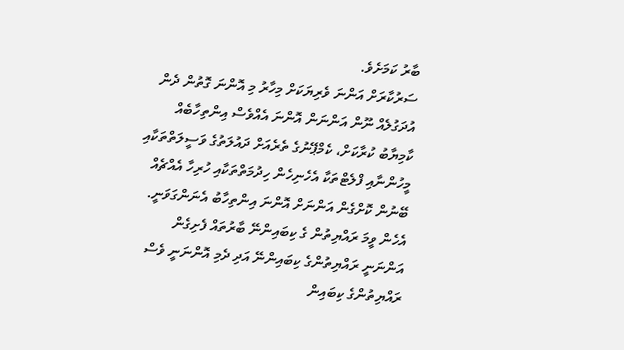ބާރު ކަމަށެވެ.
ސަރުކާރަށް އަންނަ ވެރިޔަކަށް މިހާރު މި އޮންނަ ގޮތުން ދެން އުދަގުލެއް ނޫން އަންނަން އޮންނަ އެއްވެސް އިންތިހާބެއް ކާމިޔާބު ކުރާކަށް، ކެމްޕޭނުގެ ތެރެއަށް ދައުލަތުގެ ވަސީލަތްތަކާއި މީހުންނާއި ފްލެޓްތަކާ އެހެނިހެން ހިދުމަތްތަކާއި ހުރިހާ އެއްޗެއް ބޭނުން ކޮށްގެން އަންނަށް އޮންނަ އިންތިހާބު އެނަންގަވަނީ. އެހެން ވީމަ ރައްޔިތުން ގެ ކިބައިންނޭ ބާރުތައް ފެށިގެން އަންނަނީ ރައްޔިތުންގެ ކިބައިންނޭ އަދި ދެމި އޮންނަނީ ވެސް ރައްޔިތުންގެ ކިބައިން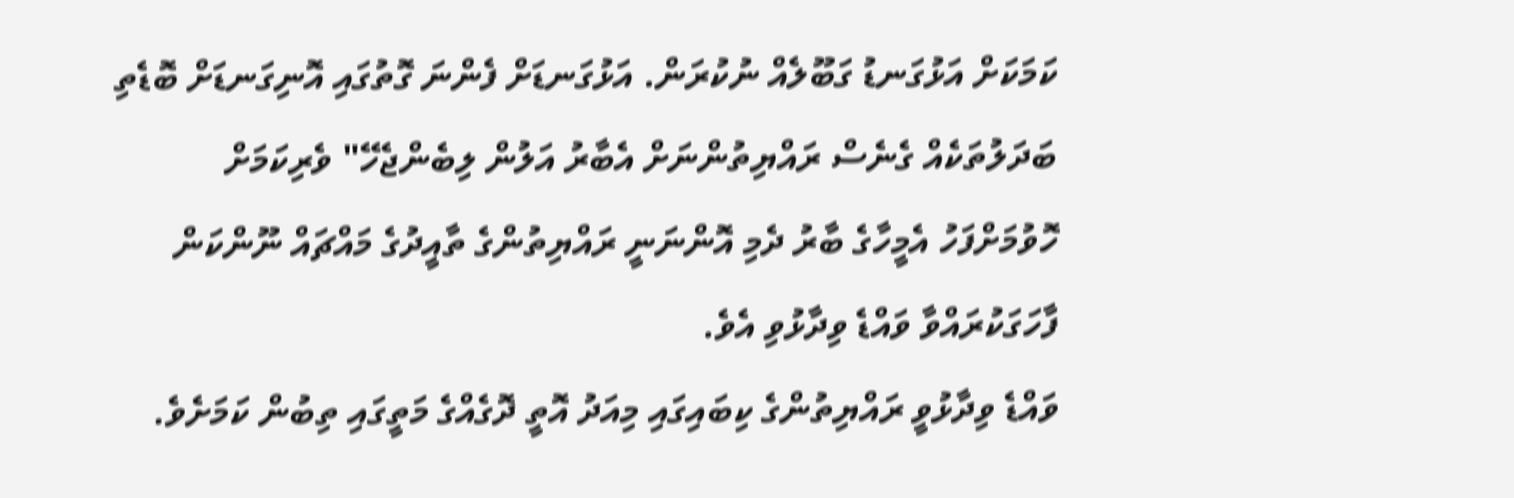ކަމަކަށް އަޅުގަނޑު ގަބޫލެއް ނުކުރަން. އަޅުގަނޑަށް ފެންނަ ގޮތުގައި އޮނިގަނޑަށް ބޮޑެތި ބަދަލުތަކެއް ގެނެސް ރައްޔިތުންނަށް އެބާރު އަލުން ލިބެންޖެހޭ" ވެރިކަމަށް ހޮވުމަށްފަހު އެމީހާގެ ބާރު ދެމި އޮންނަނީ ރައްޔިތުންގެ ތާއީދުގެ މައްޗައް ނޫންކަން ފާހަގަކުރައްވާ ވައްޑެ ވިދާޅުވި އެވެ.
ވައްޑެ ވިދާޅުވީ ރައްޔިތުންގެ ކިބައިގައި މިއަދު އޮތީ ދޮގެއްގެ މަތީގައި ތިބުން ކަމަށެވެ.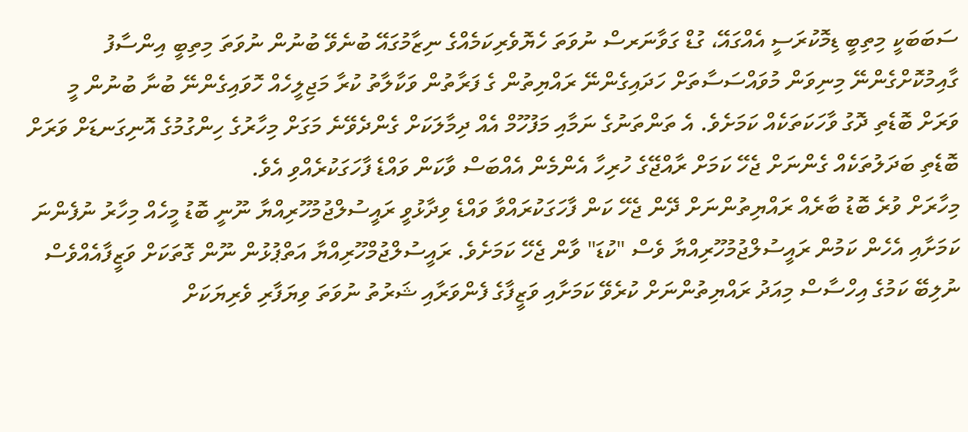ސަބަބަކީ މިތިބީ ޑިމޮކުރަސީ އެއްގައޭ، ގުޑް ގަވާނަރސް ނުވަތަ ހެޔޮވެރިކަމެއްގެ ނިޒާމުގައޭ ބުނެވޭ ބުނުން ނުވަތަ މިތިބީ އިންސާފު ގާއިމުކޮށްގެންނޭ މިނިވަން މުވައްސަސާތަށް ހަދައިގެންނޭ ރައްޔިތުން ގެ ފަރާތުން ވަކާލާތު ކުރާ މަޖިލީހެއް ހޮވައިގެންނޭ ބުނާ ބުނުން މީ ވަރަށް ބޮޑެތި ދޮގު ވާހަކަތަކެއް ކަމަށެވެ. އެ ތަންތަނުގެ ނަމާއި މަފުހޫމް އެއް ދިމާލަކަށް ގެންދެވޭނެ މަގަށް މިހާރުގެ ހިންގުމުގެ އޮނިގަނޑަށް ވަރަށް ބޮޑެތި ބަދަލުތަކެއް ގެންނަށް ޖެހޭ ކަމަށް ރާއްޖޭގެ ހުރިހާ އެންމެން އެއްބަސް ވާކަން ވައްޑެ ފާހަގަކުރެއްވި އެވެ.
މިހާރަށް ވުރެ ބޮޑު ބާރެއް ރައްޔިތުންނަށް ދޭން ޖެހޭ ކަން ފާހަގަކުރައްވާ ވައްޑެ ވިދާޅުވީ ރައީސުލްޖުމުހޫރިއްޔާ ނޫނީ ބޮޑު މީހެއް މިހާރު ނުފެންނަ ކަމަށާއި އެހެން ކަމުން ރައީސުލްޖުމުހޫރިއްޔާ ވެސް "ކުޑަ" ވާން ޖެހޭ ކަމަށެވެ. ރައީސުލްޖުމްހޫރިއްޔާ އަތްޕުޅުން ނޫން ގޮތަކަށް ވަޒީފާއެއްވެސް ނުލިބޭ ކަމުގެ އިހްސާސް މިއަދު ރައްޔިތުންނަށް ކުރެވޭ ކަމަށާއި ވަޒީފާގެ ފެންވަރާއި ޝަރުތު ނުވަތަ ވިޔަފާރި ވެރިޔަކަށް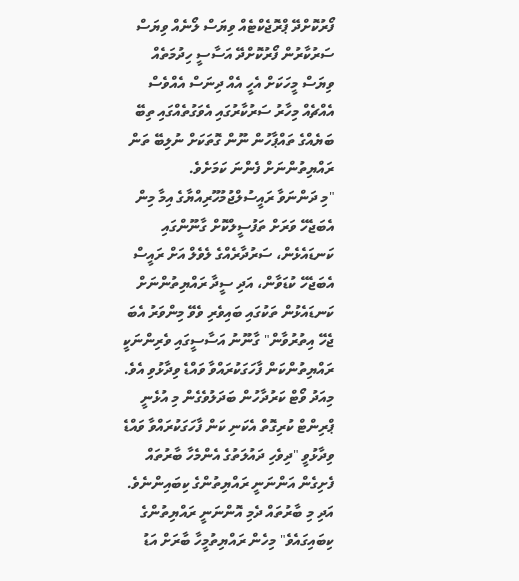ފޯރުކޮށްދޭ ޕްރޮޖެކްޓެއް ވިޔަސް ލޯނެއް ވިޔަސް ސަރުކާރުން ފޯރުކޮށްދޭ އަސާސީ ހިދުމަތެއް ވިޔަސް މީހަކަށް އެހީ އެއް ދިނަސް އެއްވެސް އެއްޗެއް މިހާރު ސަރުކާރުގައި އެވަގުތެއްގައި ތިބޭ ބަޔެއްގެ ތައްޕާހުން ނޫން ގޮތަކަށް ނުލިބޭ ތަން ރައްޔިތުންނަށް ފެންނަ ކަމަށެވެ.
"މި ދަންނަވާ ރައީސުލްޖުމުހޫރިއްޔާގެ އިމާ މިން އެބަޖެހޭ ވަރަށް ތަފުސީލްކޮށް ގާނޫންގައި ކަނޑައެޅެން، ސަރުދާރެއްގެ ލެވެލް އަށް ރައީސް އެބަޖެހޭ ކުޑަވާން، އަދި ސީދާ ރައްޔިތުންނަށް ކަނޑައެޅުން ތަކުގައި ބައިވެރި ވެވޭ މިންވަރު އެބަ ޖެހޭ އިތުރުވާން" ގާނޫނު އަސާސީގައި ވެރިންނަކީ ރައްޔިތުންކަން ފާހަގަކުރައްވާ ވައްޑެ ވިދާޅުވި އެވެ.
މިއަދު ވޯޓް ކަރުދާހުން ބަދަލުވެގެން މި އުޅެނީ ޕްރިންޓް ކުރިގޮތް އެކަނި ކަން ފާހަގަކުރައްވާ ވައްޑެ ވިދާޅުވީ "ދިވެހި ދައުލަތުގެ އެންމެހާ ބާރުތައް ފެށިގެން އަންނަނީ ރައްޔިތުންގެ ކިބައިންނެވެ. އަދި މި ބާރުތައް ދެމި އޮންނަނީ ރައްޔިތުންގެ ކިބައިގައެވެ" މިހެން ރައްޔިތުމީހާ ބާރަށް އަޑު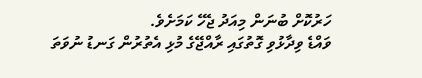ހަރުކޮށް ބުނަން މިއަދު ޖެހޭ ކަމަށެވެ.
ވައްޑެ ވިދާޅުވި ގޮތުގައި ރާއްޖޭގެ މުޅި އެތުރުން ގަނޑު ނުވަތަ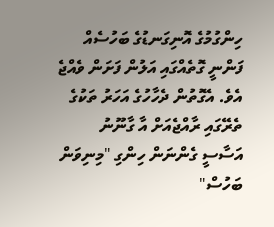ހިންގުމުގެ އޮނިގަނޑުގެ ބަހުސެއް ފަންނީ ގޮތެއްގައި އަލުން ފަށަން ވެއްޖެ އެވެ. އެގޮތުން ދެހާހުގެ އަހަރު ތަކުގެ ތެރޭގައި ރާއްޖެއަށް އާ ގާނޫނު އަސާސީ ގެންނަން ހިންގި "މިނިވަން ބަހުސް"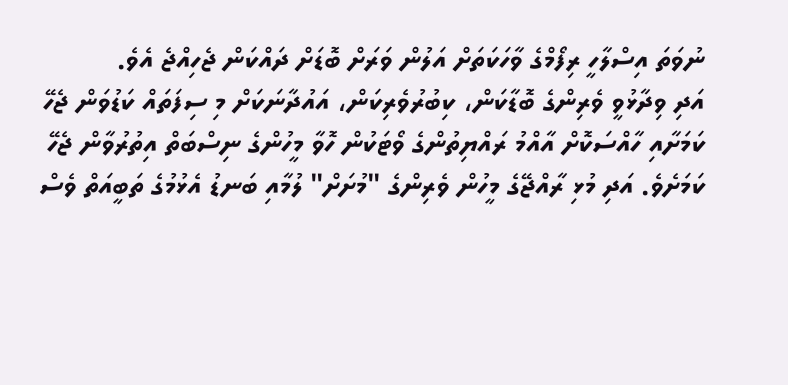ނުވަތަ އިސްލާހީ ރިފޯމްގެ ވާހަކަތަށް އަލުން ވަރަށް ބޮޑަށް ދައްކަން ޖެހިއްޖެ އެވެ.
އަދި ވިދާޅުވީ ވެރިންގެ ބޮޑާކަން، ކިބުރުވެރިކަން، އައުދާނަކަށް މި ސިފަތައް ކަޑުވަން ޖެހޭ ކަމަށާއި ހާއްސަކޮށް އާއްމު ރައްޔިތުންގެ ވޯޓަކުން ހޮވާ މީހުންގެ ނިސްބަތް އިތުރުވާން ޖެހޭ ކަމަށެވެ. އަދި މުޅި ރާއްޖޭގެ މީހުން ވެރިންގެ "މުށަށް" ލުމާއި ބަނޑު އެޅުމުގެ ތަބީއަތް ވެސް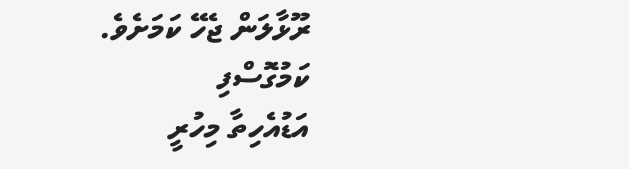ރޫޅާލަން ޖެހޭ ކަމަށެވެ.
ކަމުގޮސްފި
އަޑުއެހިތާ މިހުރީ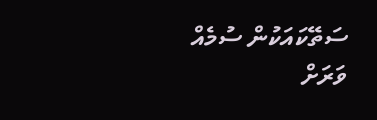ސަތޭކައަކުން ސުމެއް
ވަރަށް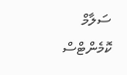ސަލާމް
ކޮމެންޓްސް